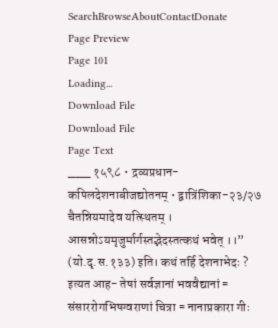SearchBrowseAboutContactDonate
Page Preview
Page 101
Loading...
Download File
Download File
Page Text
___ १५९८ • द्रव्यप्रधान-कपिलदेशनाबीजद्योतनम् • द्वात्रिंशिका-२३/२७ चैतन्नियमादेव यत्स्थितम् । आसन्नोऽयमृजुर्मार्गस्तद्भेदस्तत्कथं भवेत् ।।” (यो.दृ.स.१३३) इति। कथं तर्हि देशनाभेदः ? इत्यत आह- तेषां सर्वज्ञानां भववैद्यानां = संसाररोगभिषग्वराणां चित्रा = नानाप्रकारा गीः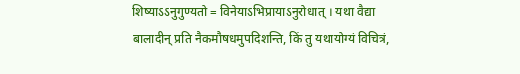शिष्याऽऽनुगुण्यतो = विनेयाऽभिप्रायाऽनुरोधात् । यथा वैद्या बालादीन् प्रति नैकमौषधमुपदिशन्ति, किं तु यथायोग्यं विचित्रं,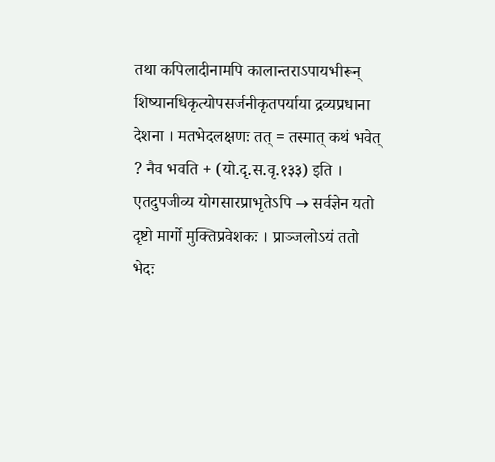तथा कपिलादीनामपि कालान्तराऽपायभीरून् शिष्यानधिकृत्योपसर्जनीकृतपर्याया द्रव्यप्रधाना देशना । मतभेदलक्षणः तत् = तस्मात् कथं भवेत् ? नैव भवति + (यो.दृ.स.वृ.१३३) इति । एतदुपजीव्य योगसारप्राभृतेऽपि → सर्वज्ञेन यतो दृष्टो मार्गो मुक्तिप्रवेशकः । प्राञ्जलोऽयं ततो भेदः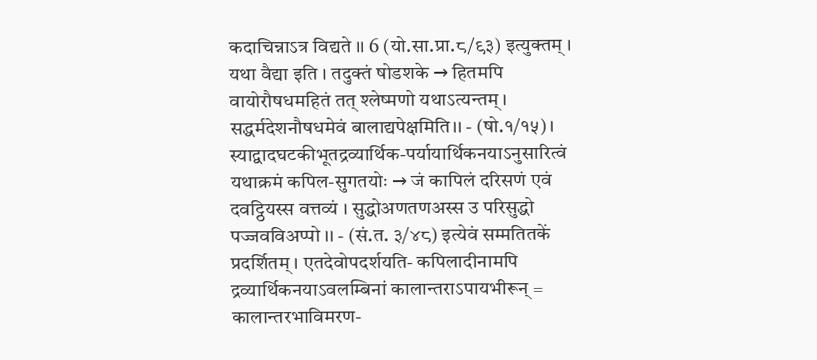कदाचिन्नाऽत्र विद्यते ।। 6 (यो.सा.प्रा.८/९३) इत्युक्तम् । यथा वैद्या इति । तदुक्तं षोडशके → हितमपि वायोरौषधमहितं तत् श्लेष्मणो यथाऽत्यन्तम्। सद्धर्मदेशनौषधमेवं बालाद्यपेक्षमिति।। - (षो.१/१५)। स्याद्वादघटकीभूतद्रव्यार्थिक-पर्यायार्थिकनयाऽनुसारित्वं यथाक्रमं कपिल-सुगतयोः → जं कापिलं दरिसणं एवं दवट्ठियस्स वत्तव्यं । सुद्धोअणतणअस्स उ परिसुद्धो पज्जवविअप्पो ।। - (सं.त. ३/४८) इत्येवं सम्मतितकें प्रदर्शितम् । एतदेवोपदर्शयति- कपिलादीनामपि द्रव्यार्थिकनयाऽवलम्बिनां कालान्तराऽपायभीरून् = कालान्तरभाविमरण-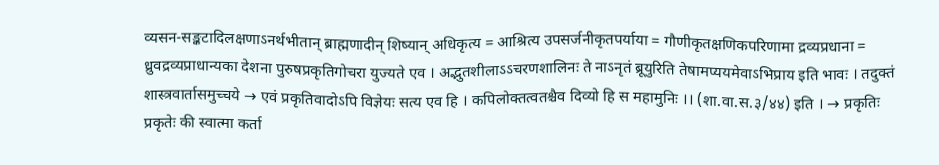व्यसन-सङ्कटादिलक्षणाऽनर्थभीतान् ब्राह्मणादीन् शिष्यान् अधिकृत्य = आश्रित्य उपसर्जनीकृतपर्याया = गौणीकृतक्षणिकपरिणामा द्रव्यप्रधाना = ध्रुवद्रव्यप्राधान्यका देशना पुरुषप्रकृतिगोचरा युज्यते एव । अद्भुतशीलाऽऽचरणशालिनः ते नाऽनृतं ब्रूयुरिति तेषामप्ययमेवाऽभिप्राय इति भावः । तदुक्तं शास्त्रवार्तासमुच्चये → एवं प्रकृतिवादोऽपि विज्ञेयः सत्य एव हि । कपिलोक्तत्वतश्चैव दिव्यो हि स महामुनिः ।। (शा.वा.स.३/४४) इति । → प्रकृतिः प्रकृतेः की स्वात्मा कर्ता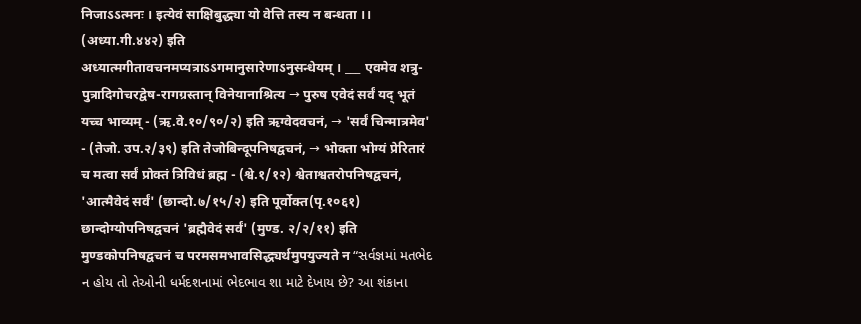निजाऽऽत्मनः । इत्येवं साक्षिबुद्ध्या यो वेत्ति तस्य न बन्धता ।। (अध्या.गी.४४२) इति अध्यात्मगीतावचनमप्यत्राऽऽगमानुसारेणाऽनुसन्धेयम् । ___ एवमेव शत्रु-पुत्रादिगोचरद्वेष-रागग्रस्तान् विनेयानाश्रित्य → पुरुष एवेदं सर्वं यद् भूतं यच्च भाव्यम् - (ऋ.वे.१०/९०/२) इति ऋग्वेदवचनं, → 'सर्वं चिन्मात्रमेव' - (तेजो. उप.२/३९) इति तेजोबिन्दूपनिषद्वचनं, → भोक्ता भोग्यं प्रेरितारं च मत्वा सर्वं प्रोक्तं त्रिविधं ब्रह्म - (श्वे.१/१२) श्वेताश्वतरोपनिषद्वचनं, 'आत्मैवेदं सर्वं' (छान्दो.७/१५/२) इति पूर्वोक्त(पृ.१०६१) छान्दोग्योपनिषद्वचनं 'ब्रह्मैवेदं सर्वं' (मुण्ड. २/२/११) इति मुण्डकोपनिषद्वचनं च परमसमभावसिद्ध्यर्थमुपयुज्यते न “સર્વજ્ઞમાં મતભેદ ન હોય તો તેઓની ધર્મદશનામાં ભેદભાવ શા માટે દેખાય છે? આ શંકાના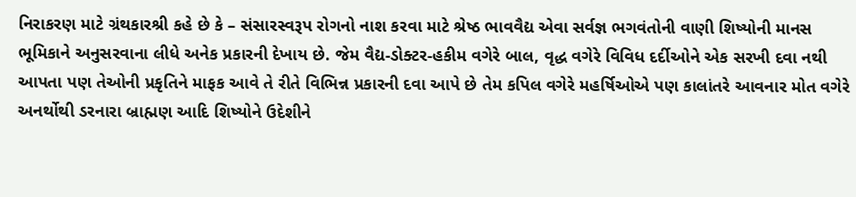નિરાકરણ માટે ગ્રંથકારશ્રી કહે છે કે – સંસારસ્વરૂપ રોગનો નાશ કરવા માટે શ્રેષ્ઠ ભાવવૈદ્ય એવા સર્વજ્ઞ ભગવંતોની વાણી શિષ્યોની માનસ ભૂમિકાને અનુસરવાના લીધે અનેક પ્રકારની દેખાય છે. જેમ વૈદ્ય-ડોક્ટર-હકીમ વગેરે બાલ, વૃદ્ધ વગેરે વિવિધ દર્દીઓને એક સરખી દવા નથી આપતા પણ તેઓની પ્રકૃતિને માફક આવે તે રીતે વિભિન્ન પ્રકારની દવા આપે છે તેમ કપિલ વગેરે મહર્ષિઓએ પણ કાલાંતરે આવનાર મોત વગેરે અનર્થોથી ડરનારા બ્રાહ્મણ આદિ શિષ્યોને ઉદેશીને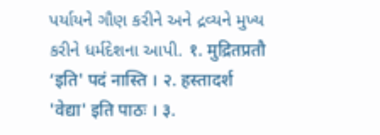પર્યાયને ગૌણ કરીને અને દ્રવ્યને મુખ્ય કરીને ધર્મદેશના આપી. १. मुद्रितप्रतौ ‘इति' पदं नास्ति । २. हस्तादर्श 'वेद्या' इति पाठः । ३.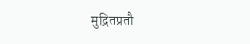मुद्रितप्रतौ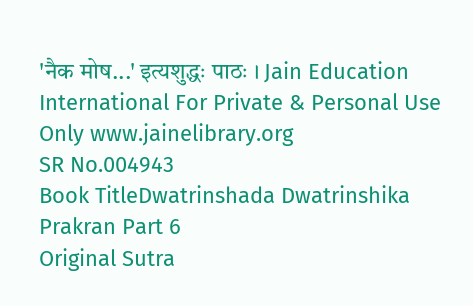'नैक मोष...' इत्यशुद्धः पाठः । Jain Education International For Private & Personal Use Only www.jainelibrary.org
SR No.004943
Book TitleDwatrinshada Dwatrinshika Prakran Part 6
Original Sutra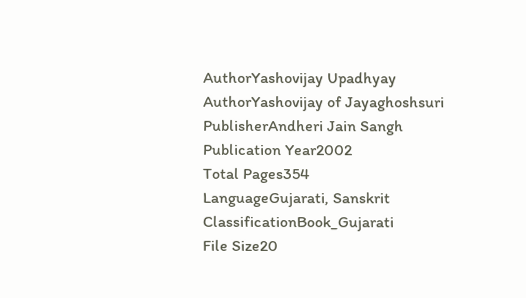AuthorYashovijay Upadhyay
AuthorYashovijay of Jayaghoshsuri
PublisherAndheri Jain Sangh
Publication Year2002
Total Pages354
LanguageGujarati, Sanskrit
ClassificationBook_Gujarati
File Size20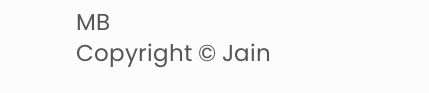MB
Copyright © Jain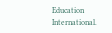Education International.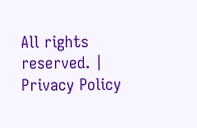All rights reserved. | Privacy Policy